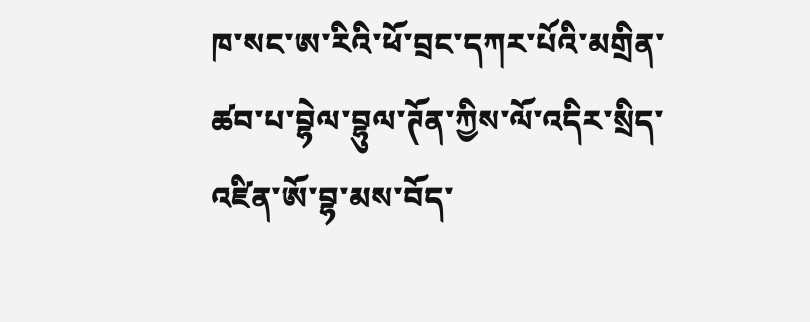ཁ་སང་ཨ་རིའི་ཕོ་བྲང་དཀར་པོའི་མགྲིན་ཚབ་པ་བྷེལ་བྷུལ་ཊོན་ཀྱིས་ལོ་འདིར་སྲིད་འཛིན་ཨོ་བྷ་མས་བོད་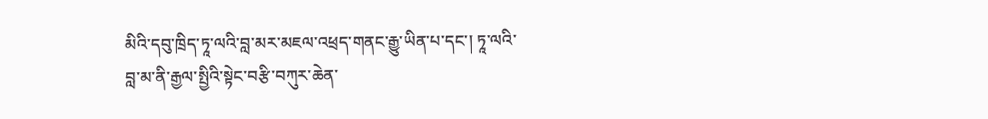མིའི་དབུ་ཁྲིད་ཏཱ་ལའི་བླ་མར་མཇལ་འཕྲད་གནང་རྒྱུ་ཡིན་པ་དང་། ཏཱ་ལའི་བླ་མ་ནི་རྒྱལ་སྤྱིའི་སྟེང་བརྩི་བཀུར་ཆེན་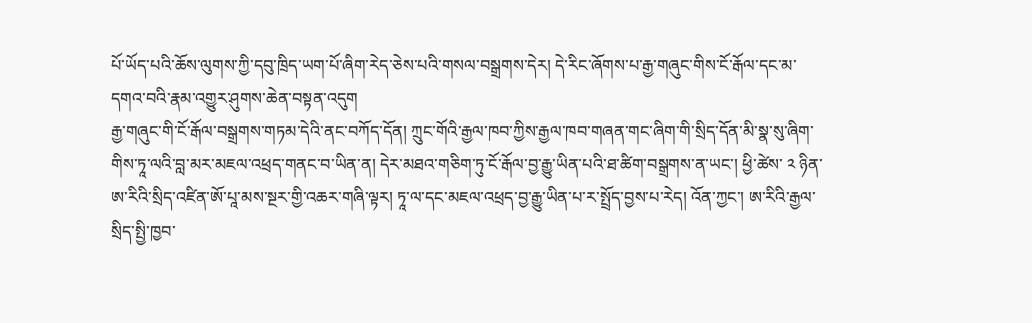པོ་ཡོད་པའི་ཆོས་ལུགས་ཀྱི་དབུ་ཁྲིད་ཡག་པོ་ཞིག་རེད་ཅེས་པའི་གསལ་བསྒྲགས་དེར། དེ་རིང་ཞོགས་པ་རྒྱ་གཞུང་གིས་ངོ་རྒོལ་དང་མ་དགའ་བའི་རྣམ་འགྱུར་ཤུགས་ཆེན་བསྟན་འདུག
རྒྱ་གཞུང་གི་ངོ་རྒོལ་བསྒྲགས་གཏམ་དེའི་ནང་བཀོད་དོན། ཀྲུང་གོའི་རྒྱལ་ཁབ་ཀྱིས་རྒྱལ་ཁབ་གཞན་གང་ཞིག་གི་སྲིད་དོན་མི་སྣ་སུ་ཞིག་གིས་ཏཱ་ལའི་བླ་མར་མཇལ་འཕྲད་གནང་བ་ཡིན་ན། དེར་མཐའ་གཅིག་ཏུ་ངོ་རྒོལ་བྱ་རྒྱུ་ཡིན་པའི་ཐ་ཚིག་བསྒྲགས་ན་ཡང་། ཕྱི་ཚེས་ ༢ ཉིན་ཨ་རིའི་སྲིད་འཛིན་ཨོ་པཱ་མས་སྔར་གྱི་འཆར་གཞི་ལྟར། ཏཱ་ལ་དང་མཇལ་འཕྲད་བྱ་རྒྱུ་ཡིན་པ་ར་སྤྲོད་བྱས་པ་རེད། འོན་ཀྱང་། ཨ་རིའི་རྒྱལ་སྲིད་སྤྱི་ཁྱབ་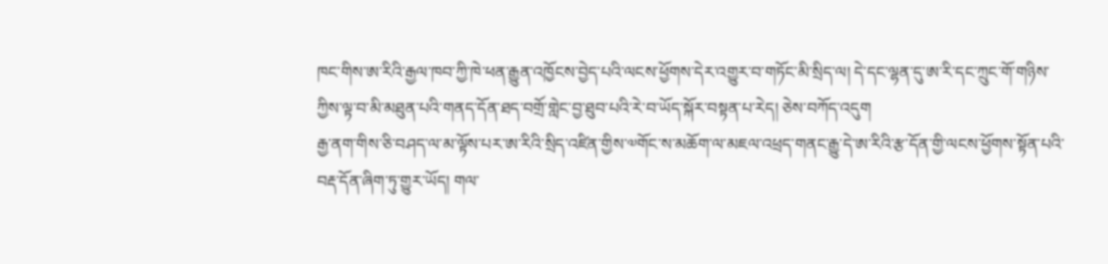ཁང་གིས་ཨ་རིའི་རྒྱལ་ཁབ་ཀྱི་ཁེ་ཕན་རྒྱུན་འཁྱོངས་བྱེད་པའི་ལངས་ཕྱོགས་དེར་འགྱུར་བ་གཏོང་མི་སྲིད་ལ། དེ་དང་ལྷན་དུ་ཨ་རི་དང་ཀྲུང་གོ་གཉིས་ཀྱིས་ལྟ་བ་མི་མཐུན་པའི་གནད་དོན་ཐད་བགྲོ་གླེང་བྱ་ཐུབ་པའི་རེ་བ་ཡོད་སྐོར་བསྟན་པ་རེད། ཅེས་བཀོད་འདུག
རྒྱ་ནག་གིས་ཅི་བཤད་ལ་མ་ལྟོས་པར་ཨ་རིའི་སྲིད་འཛིན་གྱིས་༧གོང་ས་མཆོག་ལ་མཇལ་འཕྲད་གནང་རྒྱུ་དེ་ཨ་རིའི་རྩ་དོན་གྱི་ལངས་ཕྱོགས་སྟོན་པའི་བརྡ་དོན་ཞིག་ཏུ་གྱུར་ཡོད། གལ་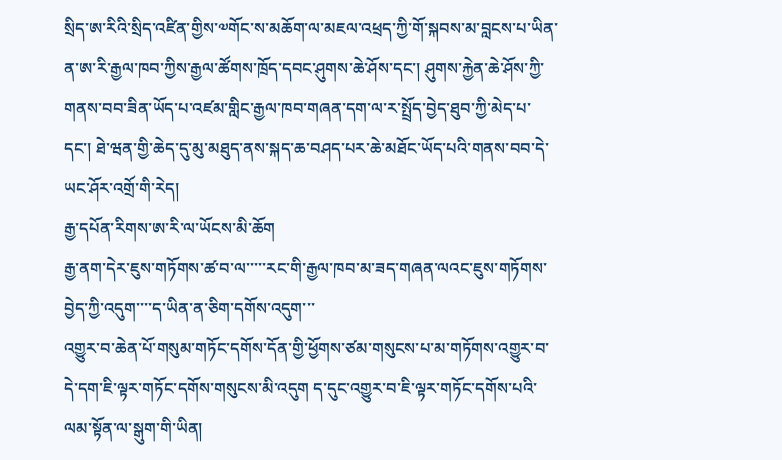སྲིད་ཨ་རིའི་སྲིད་འཛིན་གྱིས་༧གོང་ས་མཆོག་ལ་མཇལ་འཕྲད་ཀྱི་གོ་སྐབས་མ་བླངས་པ་ཡིན་ན་ཨ་རི་རྒྱལ་ཁབ་ཀྱིས་རྒྱལ་ཚོགས་ཁྲོད་དབང་ཤུགས་ཆེ་ཤོས་དང་། ཤུགས་རྐྱེན་ཆེ་ཤོས་ཀྱི་གནས་བབ་ཟིན་ཡོད་པ་འཛམ་གླིང་རྒྱལ་ཁབ་གཞན་དག་ལ་ར་སྤྲོད་བྱེད་ཐུབ་ཀྱི་མེད་པ་དང་། ཐེ་ཝན་གྱི་ཆེད་དུ་མུ་མཐུད་ནས་སྐད་ཆ་བཤད་པར་ཆེ་མཐོང་ཡོད་པའི་གནས་བབ་དེ་ཡང་ཤོར་འགྲོ་གི་རེད།
རྒྱ་དཔོན་རིགས་ཨ་རི་ལ་ཡོངས་མི་ཆོག
རྒྱ་ནག་དེར་ཇུས་གཏོགས་ཚ་བ་ལ་་་་་རང་གི་རྒྱལ་ཁབ་མ་ཟད་གཞན་ལའང་ཇུས་གཏོགས་བྱེད་ཀྱི་འདུག་་་་ད་ཡིན་ན་ཅིག་དགོས་འདུག་་་
འགྱུར་བ་ཆེན་པོ་གསུམ་གཏོང་དགོས་དོན་གྱི་ཕྱོགས་ཙམ་གསུངས་པ་མ་གཏོགས་འགྱུར་བ་དེ་དག་ཇི་ལྟར་གཏོང་དགོས་གསུངས་མི་འདུག ད་དུང་འགྱུར་བ་ཇི་ལྟར་གཏོང་དགོས་པའི་ལམ་སྟོན་ལ་སྒུག་གི་ཡིན།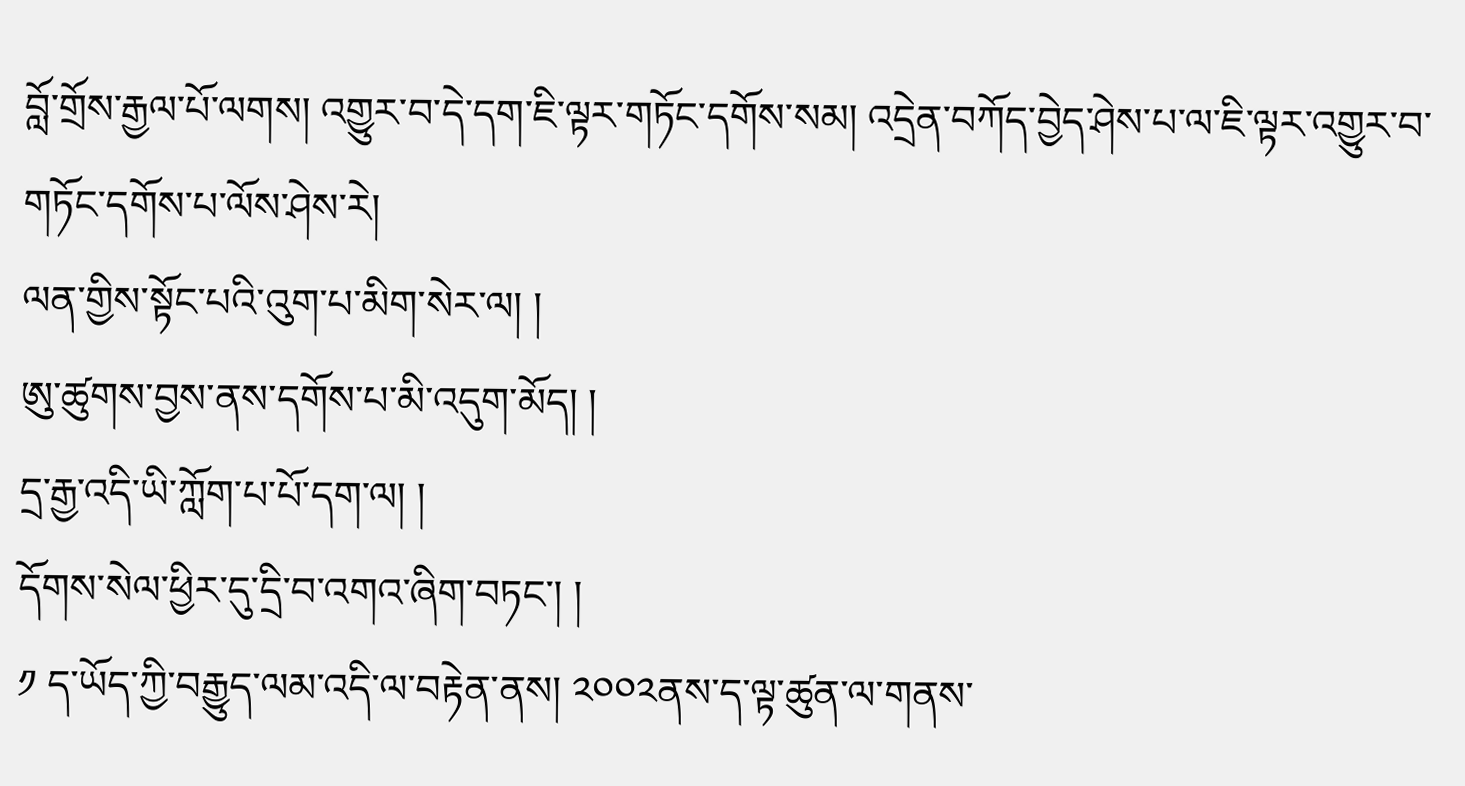བློ་གྲོས་རྒྱལ་པོ་ལགས། འགྱུར་བ་དེ་དག་ཇི་ལྟར་གཏོང་དགོས་སམ། འདྲེན་བཀོད་བྱེད་ཤེས་པ་ལ་ཇི་ལྟར་འགྱུར་བ་གཏོང་དགོས་པ་ལོས་ཤེས་རེ།
ལན་གྱིས་སྟོང་པའི་འུག་པ་མིག་སེར་ལ། །
ཨུ་ཚུགས་བྱས་ནས་དགོས་པ་མི་འདུག་མོད། །
དྲ་རྒྱ་འདི་ཡི་ཀློག་པ་པོ་དག་ལ། །
དོགས་སེལ་ཕྱིར་དུ་དྲི་བ་འགའ་ཞིག་བཏང་། །
༡ ད་ཡོད་ཀྱི་བརྒྱུད་ལམ་འདི་ལ་བརྟེན་ནས། ༢༠༠༢ནས་ད་ལྟ་ཚུན་ལ་གནས་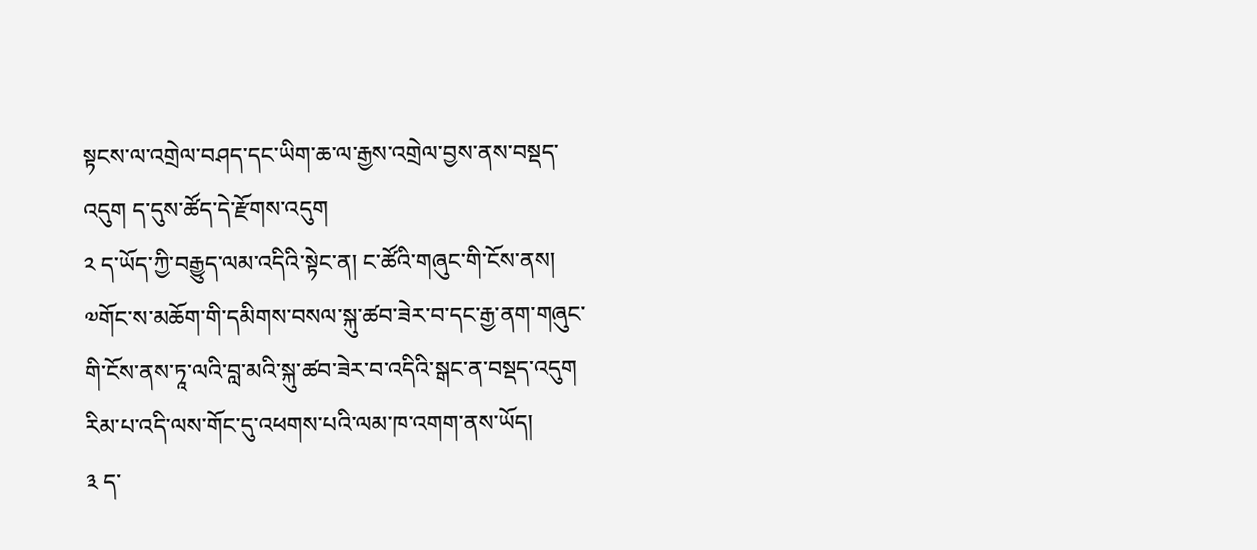སྟངས་ལ་འགྲེལ་བཤད་དང་ཡིག་ཆ་ལ་རྒྱས་འགྲེལ་བྱས་ནས་བསྡད་འདུག ད་དུས་ཚོད་དེ་རྫོགས་འདུག
༢ ད་ཡོད་ཀྱི་བརྒྱུད་ལམ་འདིའི་སྟེང་ན། ང་ཚོའི་གཞུང་གི་ངོས་ནས། ༧གོང་ས་མཆོག་གི་དམིགས་བསལ་སྐུ་ཚབ་ཟེར་བ་དང་རྒྱ་ནག་གཞུང་གི་ངོས་ནས་ཏཱ་ལའི་བླ་མའི་སྐུ་ཚབ་ཟེར་བ་འདིའི་སྒང་ན་བསྡད་འདུག རིམ་པ་འདི་ལས་གོང་དུ་འཕགས་པའི་ལམ་ཁ་འགག་ནས་ཡོད།
༣ ད་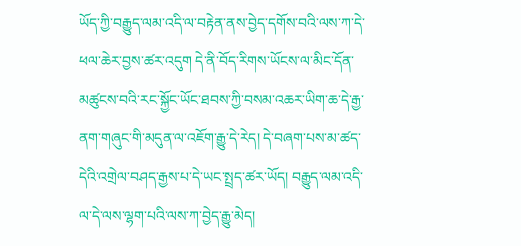ཡོད་ཀྱི་བརྒྱུད་ལམ་འདི་ལ་བརྟེན་ནས་བྱེད་དགོས་བའི་ལས་ཀ་དེ་ཕལ་ཆེར་བྱས་ཚར་འདུག དེ་ནི་བོད་རིགས་ཡོངས་ལ་མིང་དོན་མཚུངས་བའི་རང་སྐྱོང་ཡོང་ཐབས་ཀྱི་བསམ་འཆར་ཡིག་ཆ་དེ་རྒྱ་ནག་གཞུང་གི་མདུན་ལ་འཇོག་རྒྱུ་དེ་རེད། དེ་བཞག་པས་མ་ཚད་དེའི་འགྲེལ་བཤད་རྒྱས་པ་དེ་ཡང་སྤྲད་ཚར་ཡོད། བརྒྱུད་ལམ་འདི་ལ་དེ་ལས་ལྷག་པའི་ལས་ཀ་བྱེད་རྒྱུ་མེད།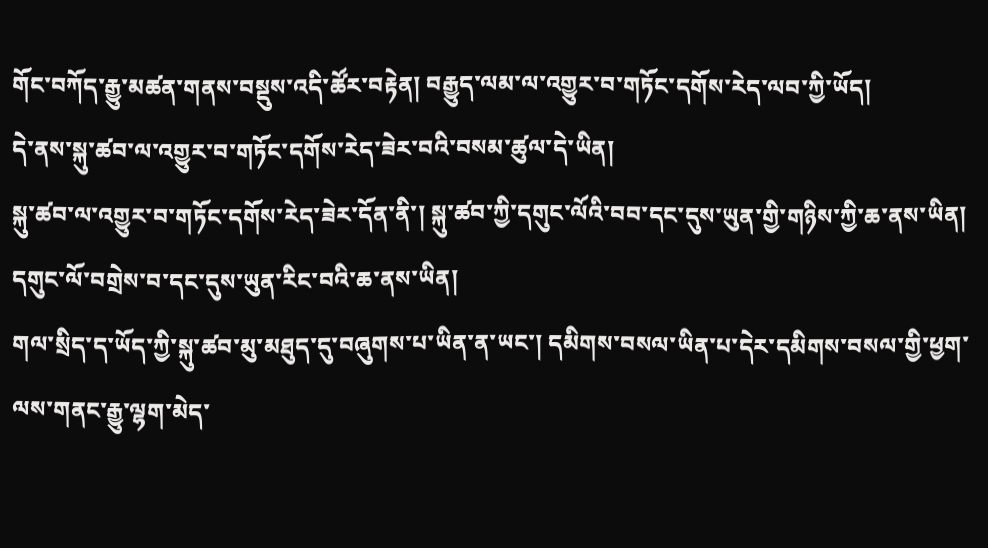གོང་བཀོད་རྒྱུ་མཚན་གནས་བསྡུས་འདི་ཚོར་བརྟེན། བརྒྱུད་ལམ་ལ་འགྱུར་བ་གཏོང་དགོས་རེད་ལབ་ཀྱི་ཡོད།
དེ་ནས་སྐུ་ཚབ་ལ་འགྱུར་བ་གཏོང་དགོས་རེད་ཟེར་བའི་བསམ་ཚུལ་དེ་ཡིན།
སྐུ་ཚབ་ལ་འགྱུར་བ་གཏོང་དགོས་རེད་ཟེར་དོན་ནི་། སྐུ་ཚབ་ཀྱི་དགུང་ལོའི་བབ་དང་དུས་ཡུན་གྱི་གཉིས་ཀྱི་ཆ་ནས་ཡིན། དགུང་ལོ་བགྲེས་བ་དང་དུས་ཡུན་རིང་བའི་ཆ་ནས་ཡིན།
གལ་སྲིད་ད་ཡོད་ཀྱི་སྐུ་ཚབ་མུ་མཐུད་དུ་བཞུགས་པ་ཡིན་ན་ཡང་། དམིགས་བསལ་ཡིན་པ་དེར་དམིགས་བསལ་གྱི་ཕྱག་ལས་གནང་རྒྱུ་ལྷག་མེད་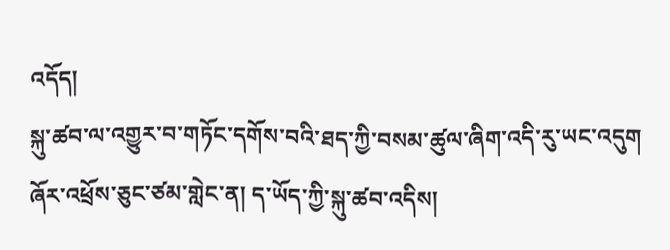འདོད།
སྐུ་ཚབ་ལ་འགྱུར་བ་གཏོང་དགོས་བའི་ཐད་ཀྱི་བསམ་ཚུལ་ཞིག་འདི་རུ་ཡང་འདུག ཞོར་འཕྲོས་ཅུང་ཙམ་གླེང་ན། ད་ཡོད་ཀྱི་སྐུ་ཚབ་འདིས།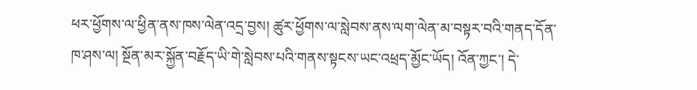ཕར་ཕྱོགས་ལ་ཕྱིན་ནས་ཁས་ལེན་འདྲ་བྱས། ཚུར་ཕྱོགས་ལ་སླེབས་ནས་ལག་ལེན་མ་བསྟར་བའི་གནད་དོན་ཁ་ཤས་ལ། སྔོན་མར་སྐྱོན་བརྗོད་ཡི་གེ་སླེབས་པའི་གནས་སྟངས་ཡང་འཕྲད་མྱོང་ཡོད། འོན་ཀྱང་། དེ་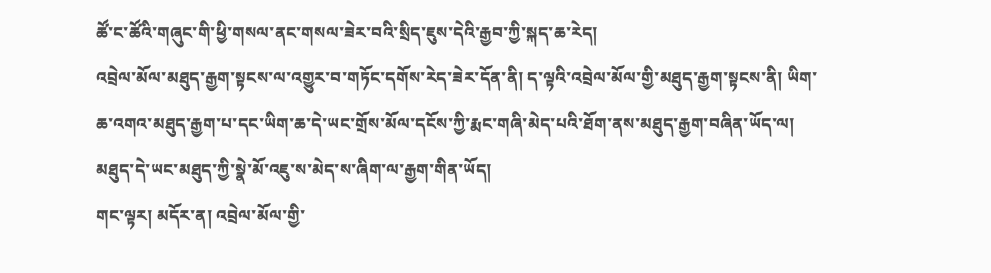ཚོ་ང་ཚོའི་གཞུང་གི་ཕྱི་གསལ་ནང་གསལ་ཟེར་བའི་སྲིད་ཇུས་དེའི་རྒྱབ་ཀྱི་སྐད་ཆ་རེད།
འབྲེལ་མོལ་མཐུད་རྒྱག་སྟངས་ལ་འགྱུར་བ་གཏོང་དགོས་རེད་ཟེར་དོན་ནི། ད་ལྟའི་འབྲེལ་མོལ་གྱི་མཐུད་རྒྱག་སྟངས་ནི། ཡིག་ཆ་འགའ་མཐུད་རྒྱག་པ་དང་ཡིག་ཆ་དེ་ཡང་གྲོས་མོལ་དངོས་ཀྱི་རྨང་གཞི་མེད་པའི་ཐོག་ནས་མཐུད་རྒྱག་བཞིན་ཡོད་ལ། མཐུད་དེ་ཡང་མཐུད་ཀྱི་སྣེ་མོ་འཇུ་ས་མེད་ས་ཞིག་ལ་རྒྱག་གིན་ཡོད།
གང་ལྟར། མདོར་ན། འབྲེལ་མོལ་གྱི་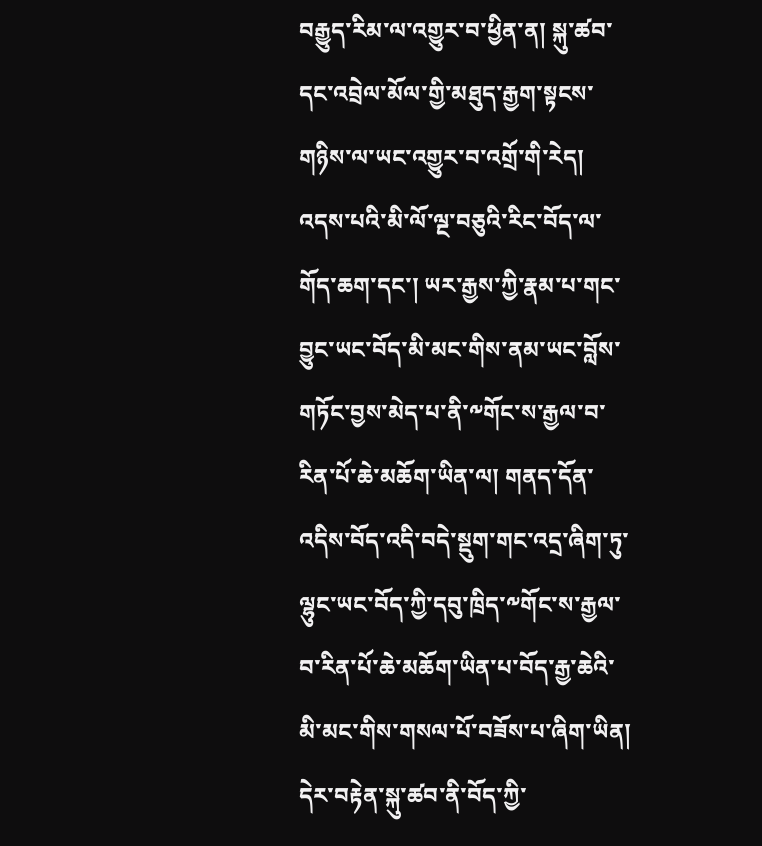བརྒྱུད་རིམ་ལ་འགྱུར་བ་ཕྱིན་ན། སྐུ་ཚབ་དང་འབྲེལ་མོལ་གྱི་མཐུད་རྒྱག་སྟངས་གཉིས་ལ་ཡང་འགྱུར་བ་འགྲོ་གི་རེད།
འདས་པའི་མི་ལོ་ལྔ་བཅུའི་རིང་བོད་ལ་གོད་ཆག་དང་། ཡར་རྒྱས་ཀྱི་རྣམ་པ་གང་བྱུང་ཡང་བོད་མི་མང་གིས་ནམ་ཡང་བློས་གཏོང་བྱས་མེད་པ་ནི་༸གོང་ས་རྒྱལ་བ་རིན་པོ་ཆེ་མཆོག་ཡིན་ལ། གནད་དོན་འདིས་བོད་འདི་བདེ་སྡུག་གང་འདྲ་ཞིག་ཏུ་ལྷུང་ཡང་བོད་ཀྱི་དབུ་ཁྲིད་༸གོང་ས་རྒྱལ་བ་རིན་པོ་ཆེ་མཆོག་ཡིན་པ་བོད་རྒྱ་ཆེའི་མི་མང་གིས་གསལ་པོ་བཟོས་པ་ཞིག་ཡིན། དེར་བརྟེན་སྐུ་ཚབ་ནི་བོད་ཀྱི་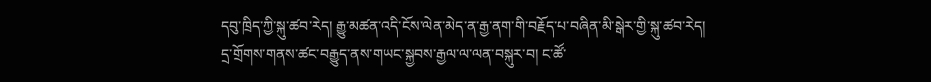དབུ་ཁྲིད་ཀྱི་སྐུ་ཚབ་རེད། རྒྱུ་མཚན་འདི་ངོས་ལེན་མེད་ན་རྒྱ་ནག་གི་བརྗོད་པ་བཞིན་མི་སྒེར་གྱི་སྐུ་ཚབ་རེད།
དྲ་གྲོགས་གནས་ཚང་བརྒྱུད་ནས་གཡང་སྐྱབས་རྒྱལ་ལ་ལན་བསྐུར་བ། ང་ཚོ་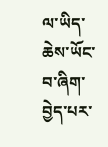ལ་ཡིད་ཆེས་ཡོང་བ་ཞིག་བྱེད་པར་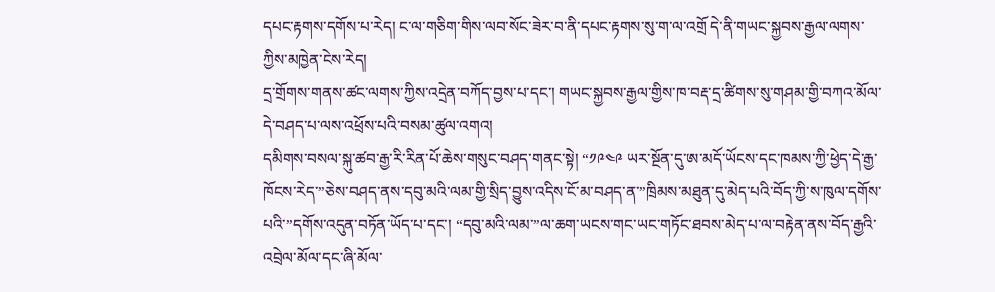དཔང་རྟགས་དགོས་པ་རེད། ང་ལ་གཅིག་གིས་ལབ་སོང་ཟེར་བ་ནི་དཔང་རྟགས་སུ་ག་ལ་འགྲོ དེ་ནི་གཡང་སྐྱབས་རྒྱལ་ལགས་ཀྱིས་མཁྱེན་ངེས་རེད།
དྲ་གྲོགས་གནས་ཚང་ལགས་ཀྱིས་འདྲེན་བཀོད་བྱས་པ་དང་། གཡང་སྐྱབས་རྒྱལ་གྱིས་ཁ་བརྡ་དྲ་ཚིགས་སུ་གཤམ་གྱི་བཀའ་མོལ་དེ་བཤད་པ་ལས་འཕྲོས་པའི་བསམ་ཚུལ་འགའ།
དམིགས་བསལ་སྐུ་ཚབ་རྒྱ་རི་རིན་པོ་ཆེས་གསུང་བཤད་གནང་སྟེ། “༡༩༤༩ ཡར་སྔོན་དུ་ཨ་མདོ་ཡོངས་དང་ཁམས་ཀྱི་ཕྱེད་དེ་རྒྱ་ཁོངས་རེད་”ཅེས་བཤད་ནས་དབུ་མའི་ལམ་གྱི་སྲིད་བྱུས་འདིས་ངོ་མ་བཤད་ན་”ཁྲིམས་མཐུན་དུ་མེད་པའི་བོད་ཀྱི་ས་ཁུལ་དགོས་པའི་”དགོས་འདུན་བཏོན་ཡོད་པ་དང་། “དབུ་མའི་ལམ་”ལ་ཆག་ཡངས་གང་ཡང་གཏོང་ཐབས་མེད་པ་ལ་བརྟེན་ནས་བོད་རྒྱའི་འབྲེལ་མོལ་དང་ཞི་མོལ་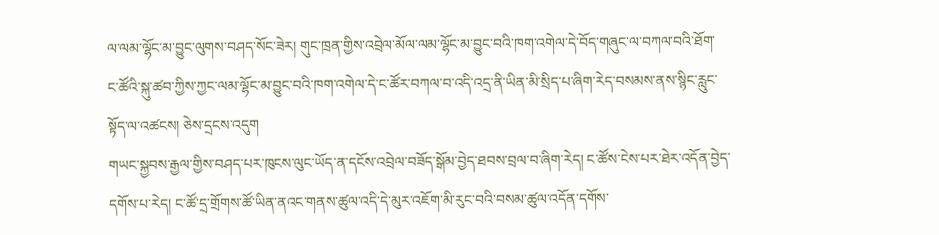ལ་ལམ་ལྷོང་མ་བྱུང་ལུགས་བཤད་སོང་ཟེར། གུང་ཁྲན་གྱིས་འབྲེལ་མོལ་ལམ་ལྷོང་མ་བྱུང་བའི་ཁག་འགེལ་དེ་བོད་གཞུང་ལ་བཀལ་བའི་ཐོག་ ང་ཚོའི་སྐུ་ཚབ་ཀྱིས་ཀྱང་ལམ་ལྷོང་མ་བྱུང་བའི་ཁག་འགེལ་དེ་ང་ཚོར་བཀལ་བ་འདི་འདྲ་ནི་ཡིན་མི་སྲིད་པ་ཞིག་རེད་བསམས་ནས་སྙིང་རླུང་སྟོད་ལ་འཚངས། ཅེས་དྲངས་འདུག
གཡང་སྐྱབས་རྒྱལ་གྱིས་བཤད་པར་ཁུངས་ལུང་ཡོད་ན་དངོས་འབྲེལ་བཟོད་སྒོམ་བྱེད་ཐབས་བྲལ་བ་ཞིག་རེད། ང་ཚོས་ངེས་པར་ཐེར་འདོན་བྱེད་དགོས་པ་རེད། ང་ཚོ་དྲ་གྲོགས་ཚོ་ཡིན་ནའང་གནས་ཚུལ་འདི་དེ་མུར་འཇོག་མི་རུང་བའི་བསམ་ཚུལ་འདོན་དགོས་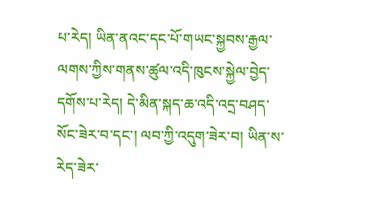པ་རེད། ཡིན་ནའང་དང་པོ་གཡང་སྐྱབས་རྒྱལ་ལགས་ཀྱིས་གནས་ཚུལ་འདི་ཁུངས་སྐྱེལ་བྱེད་དགོས་པ་རེད། དེ་མིན་སྐད་ཆ་འདི་འདྲ་བཤད་སོང་ཟེར་བ་དང་། ལབ་ཀྱི་འདུག་ཟེར་བ། ཡིན་ས་རེད་ཟེར་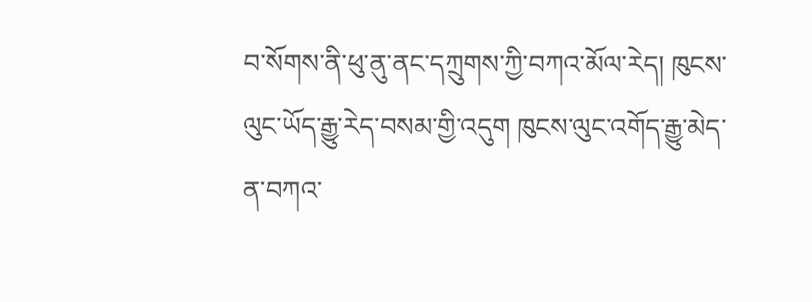བ་སོགས་ནི་ཕུ་ནུ་ནང་དཀྲུགས་ཀྱི་བཀའ་མོལ་རེད། ཁུངས་ལུང་ཡོད་རྒྱུ་རེད་བསམ་གྱི་འདུག ཁུངས་ལུང་འགོད་རྒྱུ་མེད་ན་བཀའ་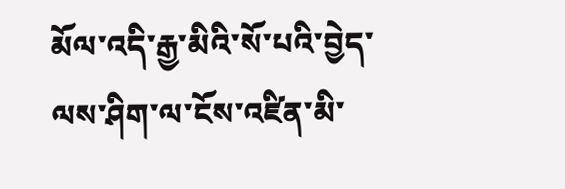མོལ་འདི་རྒྱ་མིའི་སོ་པའི་བྱེད་ལས་ཤིག་ལ་ངོས་འཛིན་མི་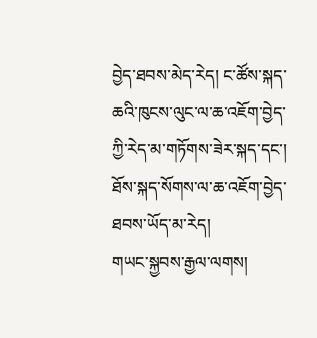བྱེད་ཐབས་མེད་རེད། ང་ཚོས་སྐད་ཆའི་ཁུངས་ལུང་ལ་ཆ་འཇོག་བྱེད་ཀྱི་རེད་མ་གཏོགས་ཟེར་སྐད་དང་། ཐོས་སྐད་སོགས་ལ་ཆ་འཇོག་བྱེད་ཐབས་ཡོད་མ་རེད།
གཡང་སྐྱབས་རྒྱལ་ལགས།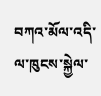བཀའ་མོལ་འདི་ལ་ཁུངས་སྐྱེལ་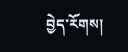བྱེད་རོགས།